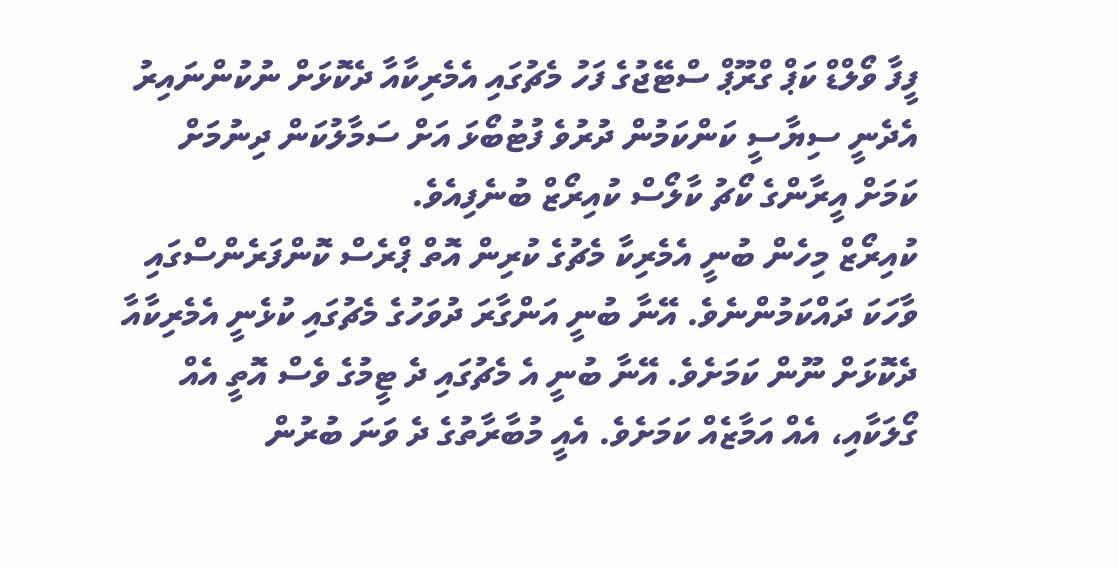ފީފާ ވޯލްޑް ކަޕް ގްރޫޕް ސްޓޭޖުގެ ފަހު މެޗުގައި އެމެރިކާއާ ދެކޮޅަށް ނުކުންނައިރު އެދެނީ ސިޔާސީ ކަންކަމުން ދުރުވެ ފުޓުބޯޅަ އަށް ސަމާލުކަން ދިނުމަށް ކަމަށް އީރާންގެ ކޯޗު ކާލޯސް ކުއިރޯޒް ބުނެފިއެވެ.
ކުއިރޯޒް މިހެން ބުނީ އެމެރިކާ މެޗުގެ ކުރިން އޮތް ޕްރެސް ކޮންފަރެންސްގައި ވާހަކަ ދައްކަމުންނެވެ. އޭނާ ބުނީ އަންގާރަ ދުވަހުގެ މެޗުގައި ކުޅެނީ އެމެރިކާއާ ދެކޮޅަށް ނޫން ކަމަށެވެ. އޭނާ ބުނީ އެ މެޗުގައި ދެ ޓީމުގެ ވެސް އޮތީ އެއް ގޯލަކާއި، އެއް އަމާޒެއް ކަމަށެވެ. އެއީ މުބާރާތުގެ ދެ ވަނަ ބުރުން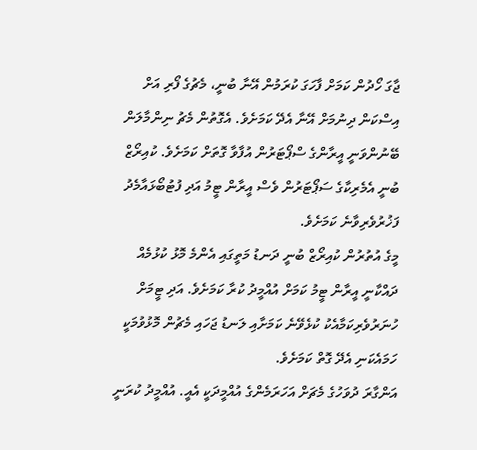ޖާގަ ހޯދުން ކަމަށް ފާހަގަ ކުރަމުން އޭނާ ބުނީ، މެޗުގެ ފޯރި އަށް އިސްކަން ދިނުމަށް އޭނާ އެދޭ ކަމަށެވެ. އެގޮތުން މެޗު ނިންމާލަން ބޭނުންވަނީ އީރާންގެ ސްޕޯޓަރުން އުފާވާ ގޮތަށް ކަމަށެވެ. ކުއިރޯޒް ބުނީ އެމެރިކާގެ ސަޕޯޓަރުން ވެސް އީރާން ޓީމު އަދި ފުޓުބޯޅައާމެދު ފަޚުރުވެރިވާނެ ކަމަށެވެ.
މީގެ އުތުރުން ކުއިރޯޒް ބުނީ ދަނޑު މަތީގައި އެންމެ މޮޅު ކުޅުމެއް ދައްކާނީ އީރާން ޓީމު ކަމަށް އުއްމީދު ކުރާ ކަމަށެވެ. އަދި ޓީމަށް ހުނަރުވެރިކަމާއެކު ކުޅެވޭނެ ކަމަށާއި ލަނޑު ޖަހައި މެޗުން މޮޅުވުމަކީ ހަމައެކަނި އެދޭ ގޮތް ކަމަށެވެ.
އަންގާރަ ދުވަހުގެ މެޗަށް އަހަރަމެންގެ އުއްމީދަކީ އެއީ. އުއްމީދު ކުރަނީ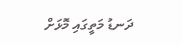ދަނޑު މަތީގައި މޮޅަށް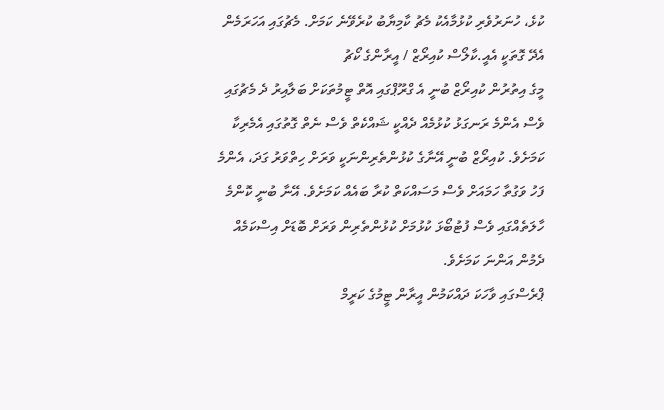ކުޅެ، ހުނަރުވެރި ކުޅުމާއެކު މެޗު ކާމިޔާބު ކުރެވޭނެ ކަމަށް. މެޗުގައި އަހަރަމެން އެދޭ ގޮތަކީ އެއީ.ކާލޯސް ކުއިރޯޒް / އީރާންގެ ކޯޗު
މީގެ އިތުރުން ކުއިރޯޒް ބުނީ އެ ގްރޫޕްގައި އޮތް ޓީމުތަކަށް ބަލާއިރު ދެ މެޗުގައި ވެސް އެންމެ ރަނގަޅު ކުޅުމެއް ދެއްކީ ޝައްކެތް ވެސް ނެތް ގޮތުގައި އެމެރިކާ ކަމަށެވެ. ކުއިރޯޒް ބުނީ އޭނާގެ ކުޅުންތެރިންނަކީ ވަރަށް ހިތްވަރު ގަދަ، އެންމެ ފަހު ވަގުތާ ހަމައަށް ވެސް މަސައްކަތް ކުރާ ބައެއް ކަމަށެވެ. އޭނާ ބުނީ ކޮންމެ ހާލަތެއްގައި ވެސް ފުޓުބޯޅަ ކުޅުމަށް ކުޅުންތެރިން ވަރަށް ބޮޑަށް އިސްކަމެއް ދެމުން އަންނަ ކަމަށެވެ.
ޕްރެސްގައި ވާހަކަ ދައްކަމުން އީރާން ޓީމުގެ ކަރީމް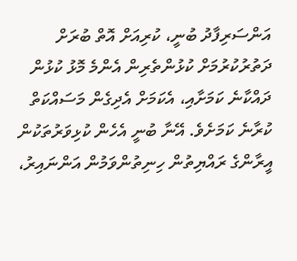އަންސަރިފާދު ބުނީ، ކުރިއަށް އޮތް ބުރަށް ދަތުރުކުރުމަށް ކުޅުންތެރިން އެންމެ މޮޅު ކުޅުން ދައްކާނެ ކަމަށާއި، އެކަމަށް އެދިގެން މަސައްކަތް ކުރާނެ ކަމަށެވެ. އޭނާ ބުނީ އެހެން ކުޅިވަރުތަކުން އީރާންގެ ރައްޔިތުން ހިނިތުންވަމުން އަންނައިރު،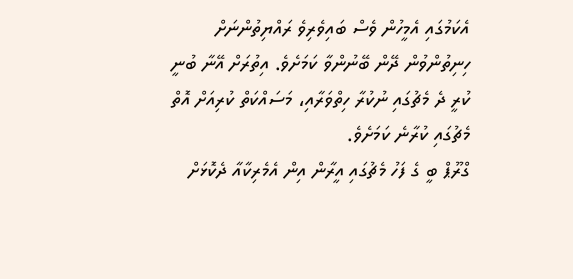އެކަމުގައި އެމީހުން ވެސް ބައިވެރިވެ ރައްޔިތުންނަށް ހިނިތުންވުން ދޭން ބޭނުންވާ ކަމަށެވެ. އިތުރަށް އޭނާ ބުނީ ކުރީ ދެ މެޗުގައި ނުކުރާ ހިތްވަރާއި، މަސައްކަތް ކުރިއަށް އޮތް މެޗުގައި ކުރާނެ ކަމަށެވެ.
ގްރޫޕް ބީ ގެ ފަހު މެޗުގައި އީރާން އިން އެމެރިކާއާ ދެކޮޅަށް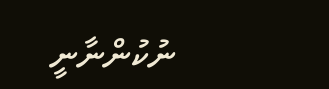ނުކުންނާނީ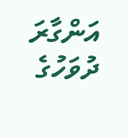އަންގާރަ ދުވަހުގެ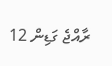ރާއްޖެ ގަޑިން 12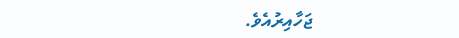ޖަހާއިރުއެވެ.